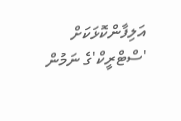އަލިފާންކޮޅަކަށް 'ސްޓްރީކް'ގެ ނަމުން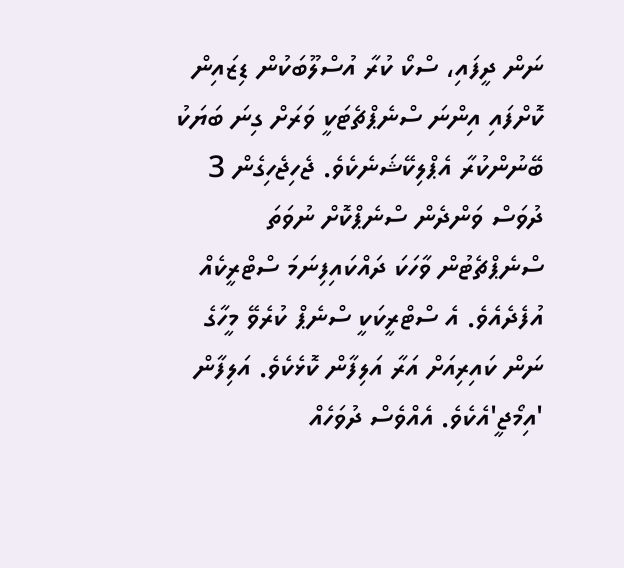ނަން ދީފައި، ސްކޯ ކުރާ އުސްލޫބަކުން ޑިޒައިން ކޮށްފައި އިންނަ ސްނެޕްޗެޓަކީ ވަރަށް ގިނަ ބަޔަކު ބޭނުންކުރާ އެޕްލިކޭޝަނެކެވެ. ޖެހިޖެހިގެން 3 ދުވަސް ވަންދެން ސްނެޕްކޮށް ނުވަތަ ސްނެޕްޗެޓުން ވާހަކަ ދައްކައިފިނަމަ ސްޓްރީކެއް އުފެދެއެވެ. އެ ސްޓްރީކަކީ ސްނެޕް ކުރެވޭ މީހާގެ ނަން ކައިރިއަށް އަރާ އަލިފާން ކޮޅެކެވެ. އަލިފާން 'އިމޯޖީ'އެކެވެ. އެއްވެސް ދުވަހެއް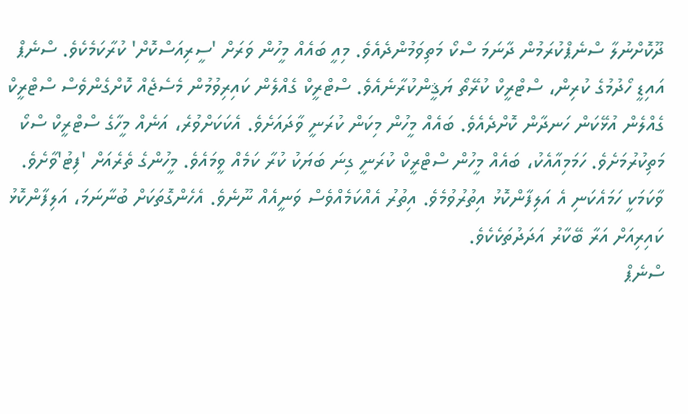ދޫކޮށްނުލާ ސްނެޕްކުރަމުން ދާނަމަ ސްކޯ މަތިވަމުންދެއެވެ. މިއީ ބައެއް މީހުން ވަރަށް 'ސީރިއަސްކޮށް' ކުރާކަމެކެވެ. ސްނެޕް އައިޑީ ހޯދުމުގެ ކުރިން، ސްޓްރީކް ކުރޭތޯ ޔަޤީންކުރާނެއެވެ. ސްޓްރީކް ގެއްލެން ކައިރިވުމުން މެސެޖެއް ކޮށްގެންވެސް ސްޓްރީކް ގެއްލެން އުޅޭކަން ހަނދާން ކޮށްދެއެވެ. ބައެއް މީހުން މިކަން ކުރަނީ ވާދައަށެވެ. އެކަކަށްވުރެ، އަނެއް މީހާގެ ސްޓްރީކް ސްކޯ މަތިކުރުމަށެވެ. ހަމަމިއާއެކު، ބައެއް މީހުން ސްޓްރީކް ކުރަނީ ގިނަ ބަޔަކު ކުރާ ކަމެއް ވީމައެވެ. މީހުންގެ ތެރެއަށް 'ފިޓު'ވާށެވެ. ވާކަމަކީ ހަމައެކަނި އެ އަލިފާންކޮޅު އިތުރުވުމެވެ. އިތުރު އެއްކަމެއްވެސް ވަނީއެއް ނޫނެވެ. އެހެންގޮތަކަށް ބުނާނަމަ، އަލިފާންކޮޅު ކައިރިއަށް އަރާ ބޭކާރު އަދަދުތަކެކެވެ.
ސްނެޕް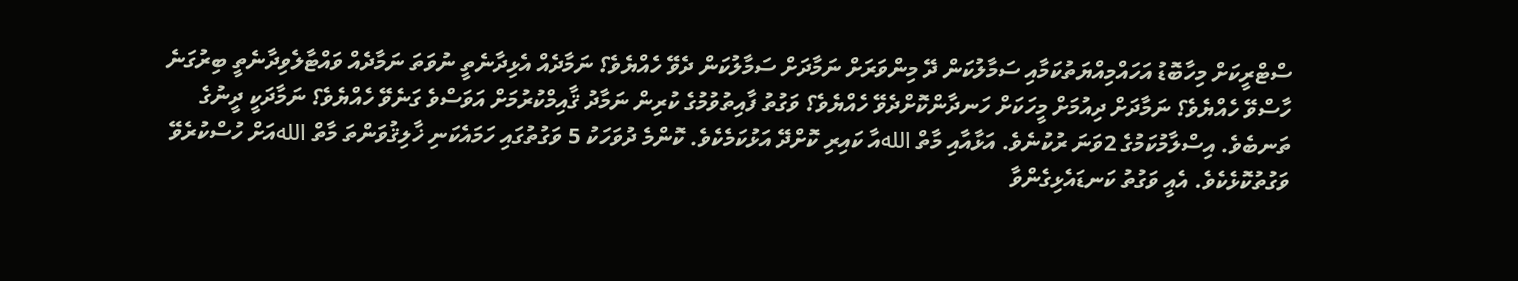ސްޓްރީކަށް މިހާބޮޑު އަހައްމިއްޔަތުކަމާއި ސަމާލުކަން ދޭ މިންވަރަށް ނަމާދަށް ސަމާލުކަން ދެވޭ ހެއްޔެވެ؟ ނަމާދެއް އެޅިދާނެތީ ނުވަތަ ނަމާދެއް ވައްޓާލެވިދާނެތީ ބިރުގަނެ ހާސްވޭ ހެއްޔެވެ؟ ނަމާދަށް ދިއުމަށް މީހަކަށް ހަނދާންކޮށްދެވޭ ހެއްޔެވެ؟ ވަގުތު ފާއިތުވުމުގެ ކުރިން ނަމާދު ޤާއިމްކުރުމަށް އަވަސްވެ ގަނެވޭ ހެއްޔެވެ؟ ނަމާދަކީ ދީނުގެ ތަނބެވެ. އިސްލާމުކަމުގެ 2ވަނަ ރުކުނެވެ. އަޅާއާއި މާތް اللهއާ ކައިރި ކޮށްދޭ އަޅުކަމެކެވެ. ކޮންމެ ދުވަހަކު 5 ވަގުތުގައި ހަމައެކަނި ޚާލިޤުވަންތަ މާތް اللهއަށް ހުސްކުރެވޭ ވަގުތުކޮޅެކެވެ. އެއީ ވަގުތު ކަނޑައެޅިގެންވާ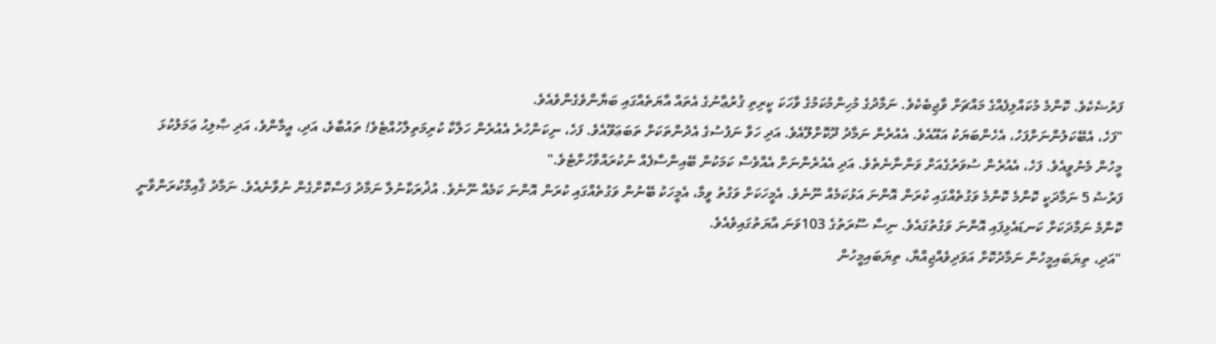ފަރުޟެކެވެ. ކޮންމެ މުކައްލިފެއްގެ މައްޗަށް ވާޖިބެކެވެ. ނަމާދުގެ މުހިންމުކަމުގެ ވާހަކަ ކީރިތި ޤުރުޢާނުގެ އެތައް އާޔަތެއްގައި ބަޔާންވެގެންވެއެވެ.
"ފަހެ، އެބޭކަލުންނަށްފަހު، އެހެންބަޔަކު އައޫއެވެ. އެއުރެން ނަމާދު ދޫކޮށްލޫއެވެ. އަދި ހަވާ ނަފުސުގެ އެދުންތަކަށް ތަބަޢަވޫއެވެ. ފަހެ، ނިކަންހުރެ އެއުރެން ހަލާކާ ކުރިމަތިލާހުއްޓެވެ! ތައުބާވެ، އަދި، އީމާންވެ، އަދި ޞާލިޙު ޢަމަލުކުޅަ މީހުން މެނުވީއެވެ. ފަހެ، އެއުރެން ސުވަރުގެއަށް ވަންނާނެތެވެ. އަދި އެއުރެންނަށް އެއްވެސް ކަމަކުން ބޭއިންސާފެއް ނުކުރައްވާހުށްޓެވެ."
ފަރުޟު 5 ނަމާދަކީ ކޮންމެ ކޮންމެ ވަގުތެއްގައި ކުރަން އޮންނަ އަޅުކަމެއް ނޫނެވެ. އެމީހަކަށް ވަގުތު ވީމާ، އެމީހަކު ބޭނުން ވަގުތެއްގައި ކުރަން އޮންނަ ކަމެއް ނޫނެވެ. އުޛުރަކާނުލާ ނަމާދު ފަސްކޮށްގެން ނުވާނެއެވެ. ނަމާދު ޤާއިމްކުރަންވާނީ ކޮންމެ ނަމާދަކަށް ކަނޑައެޅިފައި އޮންނަ ވަގުތުގައެވެ. ނިސާ ސޫރަތުގެ 103ވަނަ އާޔަތުގައިވެއެވެ.
"އަދި، ތިޔަބައިމީހުން ނަމާދުކޮށް އަވަދިވެއްޖިއްޔާ، ތިޔަބައިމީހުން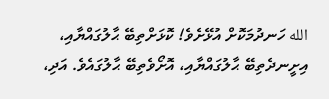الله ހަނދުމަކޮށް އުޅޭށެވެ! ކޮޅަށްތިބޭ ޙާލުގައްޔާއި، އިށީނދެތިބޭ ޙާލުގައްޔާއި، އޮށޯވެތިބޭ ޙާލުގައެވެ. އަދި،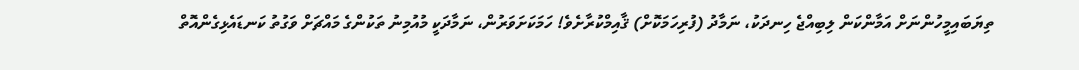ތިޔަބައިމީހުންނަށް އަމާންކަން ލިބިއްޖެ ހިނދަކު، ނަމާދު (ފުރިހަމަކޮށް) ޤާއިމްކުރާށެވެ! ހަމަކަށަވަރުން، ނަމާދަކީ މުއުމިނު ތަކުންގެ މައްޗަށް ވަގުތު ކަނޑައެޅިގެންއޮތް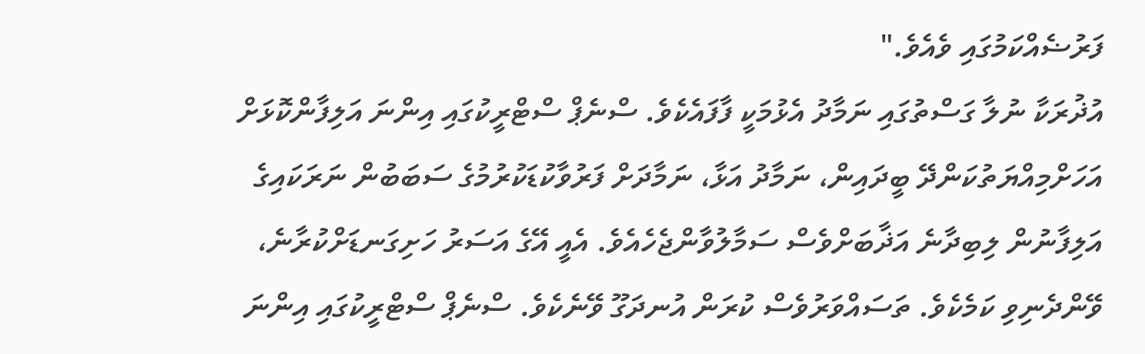ފަރުޟެއްކަމުގައި ވެއެވެ."
އުޛުރަކާ ނުލާ ގަސްތުގައި ނަމާދު އެޅުމަކީ ފާފައެކެވެ. ސްނެޕް ސްޓްރީކުގައި އިންނަ އަލިފާންކޮޅަށް އަހަށްމިއްޔަތުކަންދޭ ބީދައިން، ނަމާދު އަޅާ، ނަމާދަށް ފަރުވާކުޑަކުރުމުގެ ސަބަބުން ނަރަކައިގެ އަލިފާނުން ލިބިދާނެ އަޛާބަށްވެސް ސަމާލުވާންޖެހެއެވެ. އެއީ އޭގެ އަސަރު ހަށިގަނޑަށްކުރާނެ، ވޭންދެނިވި ކަމެކެވެ. ތަސައްވަރުވެސް ކުރަން އުނދަގޫ ވޭނެކެވެ. ސްނެޕް ސްޓްރީކުގައި އިންނަ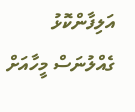އަލިފާންކޮޅު ގެއްލުނަސް މީހާއަށް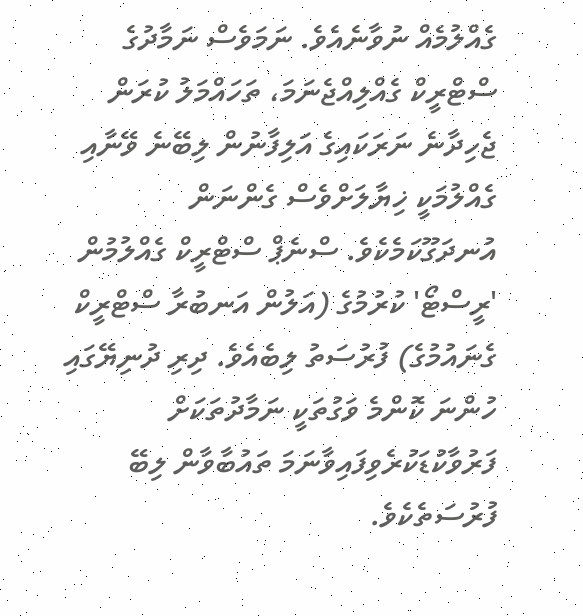ގެއްލުމެއް ނުވާނެއެވެ. ނަމަވެސް ނަމާދުގެ ސްޓްރީކް ގެއްލިއްޖެނަމަ، ތަހައްމަލު ކުރަން ޖެހިދާނެ ނަރަކައިގެ އަލިފާނުން ލިބޭނެ ވޭނާއި ގެއްލުމަކީ ޚިޔާލަށްވެސް ގެންނަން އުނދަގޫކަމެކެވެ. ސްނެޕް ސްޓްރީކް ގެއްލުމުން 'ރީސްޓޯ' ކުރުމުގެ (އަލުން އަނބުރާ ސްޓްރީކް ގެނައުމުގެ) ފުރުސަތު ލިބެއެވެ. ދިރި ދުނިޔޭގައި ހުންނަ ކޮންމެ ވަގުތަކީ ނަމާދުތަކަށް ފަރުވާކުޑަކުރެވިފައިވާނަމަ ތައުބާވާން ލިބޭ ފުރުސަތެކެވެ.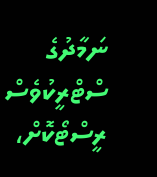ނަމާދުގެ ސްޓްރީކުވެސް ރީސްޓޯކޮށް،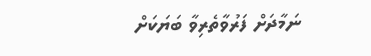ނަމާދަށް ފަރުވާތެރިވާ ބަޔަކަށް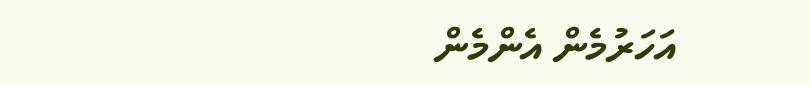އަހަރުމެން އެންމެން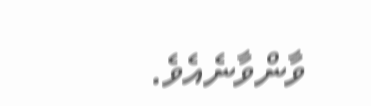ވާންވާނެއެވެ.